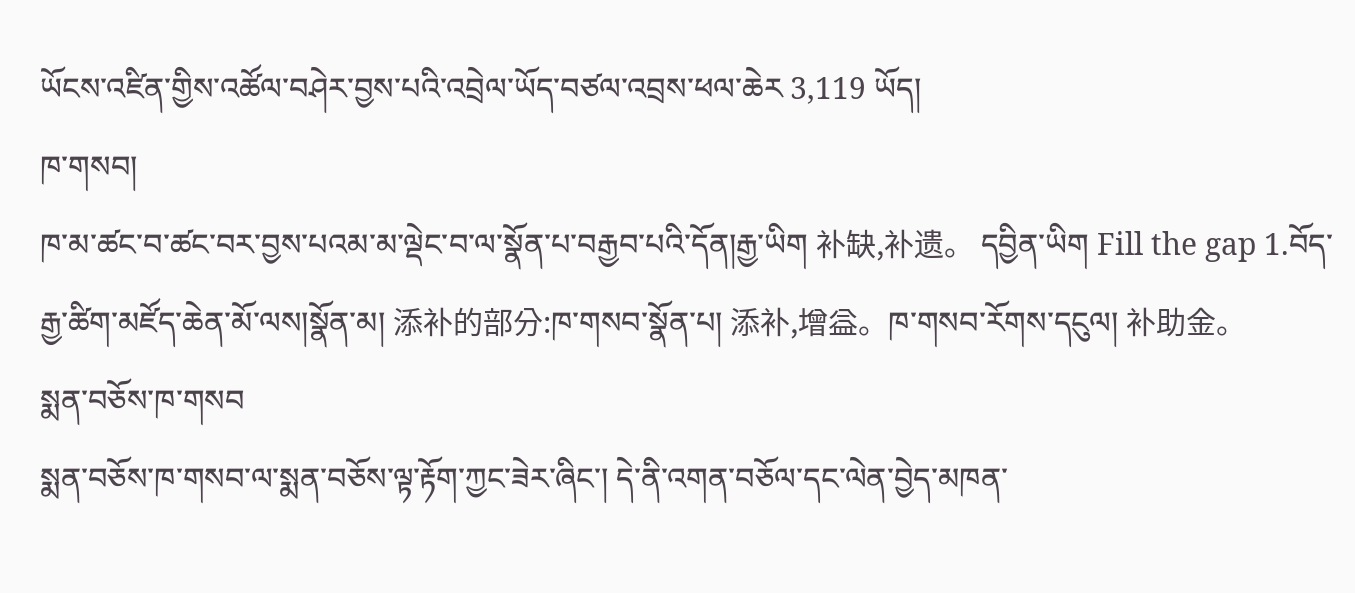ཡོངས་འཛིན་གྱིས་འཚོལ་བཤེར་བྱས་པའི་འབྲེལ་ཡོད་བཙལ་འབྲས་ཕལ་ཆེར 3,119 ཡོད།
ཁ་གསབ།
ཁ་མ་ཚང་བ་ཚང་བར་བྱས་པའམ་མ་ལྡེང་བ་ལ་སྣོན་པ་བརྒྱབ་པའི་དོན།རྒྱ་ཡིག 补缺,补遗。 དབྱིན་ཡིག Fill the gap 1.བོད་རྒྱ་ཚིག་མཛོད་ཆེན་མོ་ལས།སྣོན་མ། 添补的部分:ཁ་གསབ་སྣོན་པ། 添补,增益。ཁ་གསབ་རོགས་དངུལ། 补助金。
སྨན་བཅོས་ཁ་གསབ
སྨན་བཅོས་ཁ་གསབ་ལ་སྨན་བཅོས་ལྟ་རྟོག་ཀྱང་ཟེར་ཞིང་། དེ་ནི་འགན་བཅོལ་དང་ལེན་བྱེད་མཁན་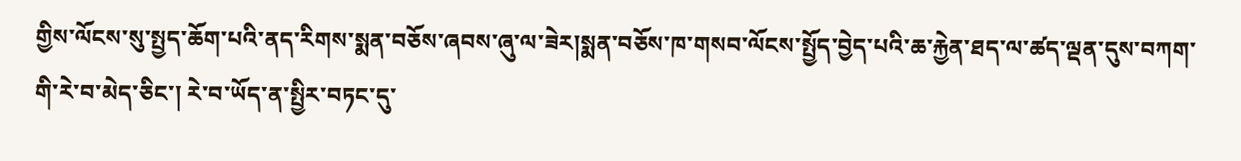གྱིས་ལོངས་སུ་སྤྱད་ཆོག་པའི་ནད་རིགས་སྨན་བཅོས་ཞབས་ཞུ་ལ་ཟེར།སྨན་བཅོས་ཁ་གསབ་ལོངས་སྤྱོད་བྱེད་པའི་ཆ་རྐྱེན་ཐད་ལ་ཚད་ལྡན་དུས་བཀག་གི་རེ་བ་མེད་ཅིང་། རེ་བ་ཡོད་ན་སྤྱིར་བཏང་དུ་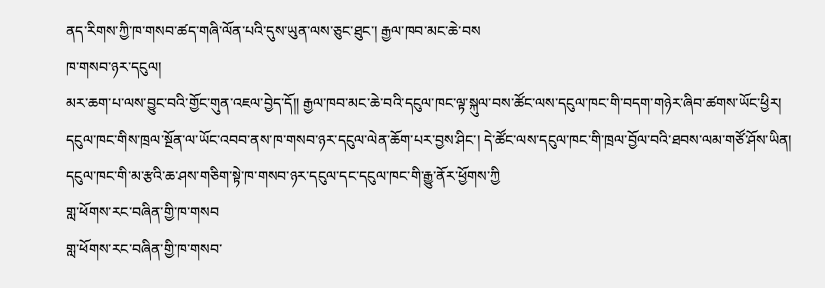ནད་རིགས་ཀྱི་ཁ་གསབ་ཚད་གཞི་ལོན་པའི་དུས་ཡུན་ལས་ཅུང་ཐུང་། རྒྱལ་ཁབ་མང་ཆེ་བས
ཁ་གསབ་ཉར་དངུལ།
མར་ཆག་པ་ལས་བྱུང་བའི་གྱོང་གུན་འཇལ་བྱེད་དོ༎ རྒྱལ་ཁབ་མང་ཆེ་བའི་དངུལ་ཁང་ལྟ་སྐུལ་བས་ཚོང་ལས་དངུལ་ཁང་གི་བདག་གཉེར་ཞིབ་ཚགས་ཡོང་ཕྱིར། དངུལ་ཁང་གིས་ཁྲལ་སྔོན་ལ་ཡོང་འབབ་ནས་ཁ་གསབ་ཉར་དངུལ་ལེན་ཆོག་པར་བྱས་ཤིང་། དེ་ཚོང་ལས་དངུལ་ཁང་གི་ཁྲལ་བྱོལ་བའི་ཐབས་ལམ་གཙོ་ཤོས་ཡིན། དངུལ་ཁང་གི་མ་རྩའི་ཆ་ཤས་གཅིག་སྟེ་ཁ་གསབ་ཉར་དངུལ་དང་དངུལ་ཁང་གི་རྒྱུ་ནོར་ཕྱོགས་ཀྱི
གླ་ཕོགས་རང་བཞིན་གྱི་ཁ་གསབ
གླ་ཕོགས་རང་བཞིན་གྱི་ཁ་གསབ་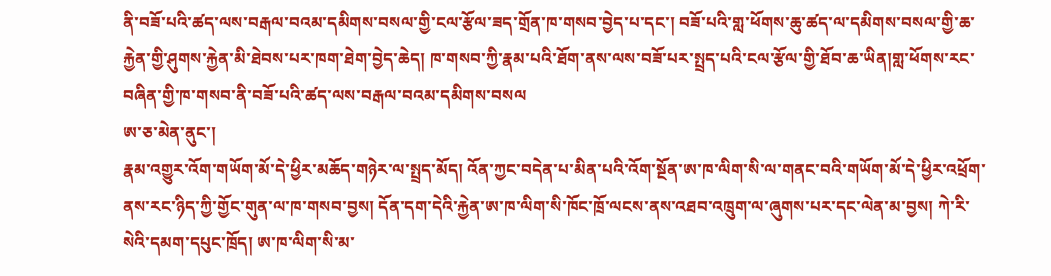ནི་བཟོ་པའི་ཚད་ལས་བརྒལ་བའམ་དམིགས་བསལ་གྱི་ངལ་རྩོལ་ཟད་གྲོན་ཁ་གསབ་བྱེད་པ་དང་། བཟོ་པའི་གླ་ཕོགས་ཆུ་ཚད་ལ་དམིགས་བསལ་གྱི་ཆ་རྐྱེན་གྱི་ཤུགས་རྐྱེན་མི་ཐེབས་པར་ཁག་ཐེག་བྱེད་ཆེད། ཁ་གསབ་ཀྱི་རྣམ་པའི་ཐོག་ནས་ལས་བཟོ་པར་སྤྲད་པའི་ངལ་རྩོལ་གྱི་ཐོབ་ཆ་ཡིན།གླ་ཕོགས་རང་བཞིན་གྱི་ཁ་གསབ་ནི་བཟོ་པའི་ཚད་ལས་བརྒལ་བའམ་དམིགས་བསལ
ཨ་ཅ་མེན་ནུང་།
རྣམ་འགྱུར་འོག་གཡོག་མོ་དེ་ཕྱིར་མཆོད་གཉེར་ལ་སྤྲད་མོད། འོན་ཀྱང་བདེན་པ་མིན་པའི་འོག་སྔོན་ཨ་ཁ་ལིག་སི་ལ་གནང་བའི་གཡོག་མོ་དེ་ཕྱིར་འཕྲོག་ནས་རང་ཉིད་ཀྱི་གྱོང་གུན་ལ་ཁ་གསབ་བྱས། དོན་དག་དེའི་རྐྱེན་ཨ་ཁ་ལིག་སི་ཁོང་ཁྲོ་ལངས་ནས་འཐབ་འཁྲུག་ལ་ཞུགས་པར་དང་ལེན་མ་བྱས། ཀེ་རི་སེའི་དམག་དཔུང་ཁྲོད། ཨ་ཁ་ལིག་སི་མ་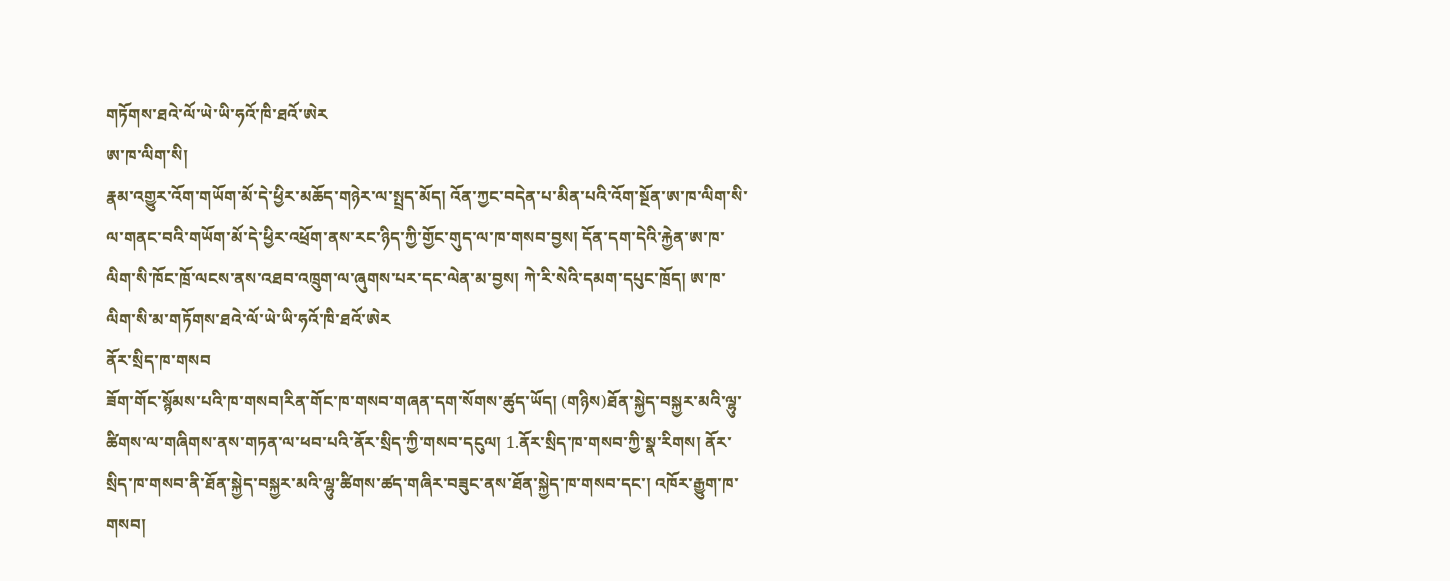གཏོགས་ཐའེ་ལོ་ཡེ་ཡི་ཧའོ་ཁི་ཐའོ་ཨེར
ཨ་ཁ་ལིག་སི།
རྣམ་འགྱུར་འོག་གཡོག་མོ་དེ་ཕྱིར་མཆོད་གཉེར་ལ་སྤྲད་མོད། འོན་ཀྱང་བདེན་པ་མིན་པའི་འོག་སྔོན་ཨ་ཁ་ལིག་སི་ལ་གནང་བའི་གཡོག་མོ་དེ་ཕྱིར་འཕྲོག་ནས་རང་ཉིད་ཀྱི་གྱོང་གུད་ལ་ཁ་གསབ་བྱས། དོན་དག་དེའི་རྐྱེན་ཨ་ཁ་ལིག་སི་ཁོང་ཁྲོ་ལངས་ནས་འཐབ་འཁྲུག་ལ་ཞུགས་པར་དང་ལེན་མ་བྱས། ཀེ་རི་སེའི་དམག་དཔུང་ཁྲོད། ཨ་ཁ་ལིག་སི་མ་གཏོགས་ཐའེ་ལོ་ཡེ་ཡི་ཧའོ་ཁི་ཐའོ་ཨེར
ནོར་སྲིད་ཁ་གསབ
ཟོག་གོང་སྙོམས་པའི་ཁ་གསབ།རིན་གོང་ཁ་གསབ་གཞན་དག་སོགས་ཚུད་ཡོད། (གཉིས)ཐོན་སྐྱེད་བསྐྱར་མའི་ལྷུ་ཚིགས་ལ་གཞིགས་ནས་གཏན་ལ་ཕབ་པའི་ནོར་སྲིད་ཀྱི་གསབ་དངུལ། 1.ནོར་སྲིད་ཁ་གསབ་ཀྱི་སྣ་རིགས། ནོར་སྲིད་ཁ་གསབ་ནི་ཐོན་སྐྱེད་བསྐྱར་མའི་ལྷུ་ཚིགས་ཚད་གཞིར་བཟུང་ནས་ཐོན་སྐྱེད་ཁ་གསབ་དང་། འཁོར་རྒྱུག་ཁ་གསབ།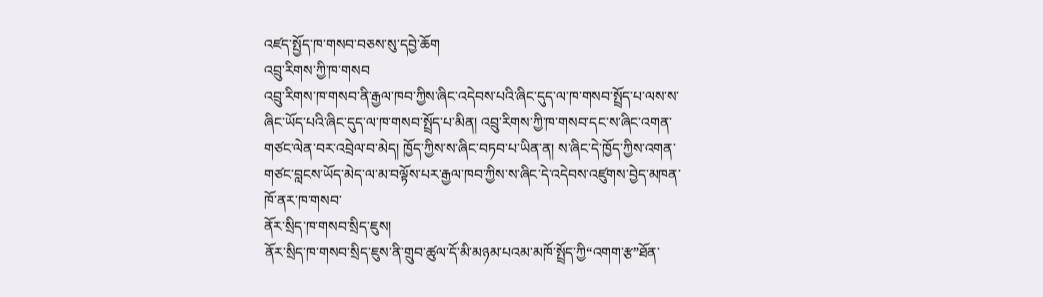འཛད་སྤྱོད་ཁ་གསབ་བཅས་སུ་དབྱེ་ཆོག
འབྲུ་རིགས་ཀྱི་ཁ་གསབ
འབྲུ་རིགས་ཁ་གསབ་ནི་རྒྱལ་ཁབ་ཀྱིས་ཞིང་འདེབས་པའི་ཞིང་དུད་ལ་ཁ་གསབ་སྤྲོད་པ་ལས་ས་ཞིང་ཡོད་པའི་ཞིང་དུད་ལ་ཁ་གསབ་སྤྲོད་པ་མིན། འབྲུ་རིགས་ཀྱི་ཁ་གསབ་དང་ས་ཞིང་འགན་གཙང་ལེན་བར་འབྲེལ་བ་མེད། ཁྱོད་ཀྱིས་ས་ཞིང་བཏབ་པ་ཡིན་ན། ས་ཞིང་དེ་ཁྱོད་ཀྱིས་འགན་གཙང་བླངས་ཡོད་མེད་ལ་མ་བལྟོས་པར་རྒྱལ་ཁབ་ཀྱིས་ས་ཞིང་དེ་འདེབས་འཛུགས་བྱེད་མཁན་ཁོ་ནར་ཁ་གསབ་
ནོར་སྲིད་ཁ་གསབ་སྲིད་ཇུས།
ནོར་སྲིད་ཁ་གསབ་སྲིད་ཇུས་ནི་གྲུབ་ཚུལ་དོ་མི་མཉམ་པའམ་མཁོ་སྤྲོད་ཀྱི“འགག་རྩ”ཐོན་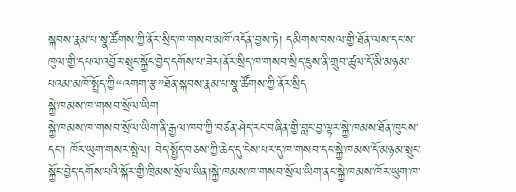སྐབས་རྣམ་པ་སྣ་ཚོགས་ཀྱི་ནོར་སྲིད་ཁ་གསབ་མཁོ་འདོན་བྱས་ཏེ། དམིགས་བསལ་གྱི་ཐོན་ལས་དང་ས་ཁུལ་གྱི་དཔལ་འབྱོར་སྲུང་སྐྱོང་བྱེད་དགོས་པ་ཟེར།ནོར་སྲིད་ཁ་གསབ་སྲིད་ཇུས་ནི་གྲུབ་ཚུལ་དོ་མི་མཉམ་པའམ་མཁོ་སྤྲོད་ཀྱི“འགག་རྩ”ཐོན་སྐབས་རྣམ་པ་སྣ་ཚོགས་ཀྱི་ནོར་སྲིད
སྐྱེ་ཁམས་ཁ་གསབ་སྲོལ་ཡིག
སྐྱེ་ཁམས་ཁ་གསབ་སྲོལ་ཡིག་ནི་རྒྱལ་ཁབ་ཀྱི་བཙན་ཤེད་རང་བཞིན་གྱི་བླང་བྱ་ལྟར་སྐྱེ་ཁམས་ཐོན་ཁུངས་དང་། ཁོར་ཡུག་གསར་སྤེལ། བེད་སྤྱོད་བཅས་ཀྱི་ཆེད་དུ་ངེས་པར་དུ་ཁ་གསབ་དང་སྐྱེ་ཁམས་དོ་མཉམ་སྲུང་སྐྱོང་བྱེད་དགོས་པའི་སྐོར་གྱི་ཁྲིམས་སྲོལ་ཡིན།སྐྱེ་ཁམས་ཁ་གསབ་སྲོལ་ཡིག་ནང་སྐྱེ་ཁམས་ཁོར་ཡུག་ཁ་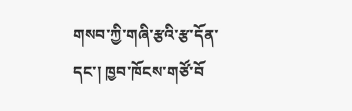གསབ་ཀྱི་གཞི་རྩའི་རྩ་དོན་དང་། ཁྱབ་ཁོངས་གཙོ་བོ